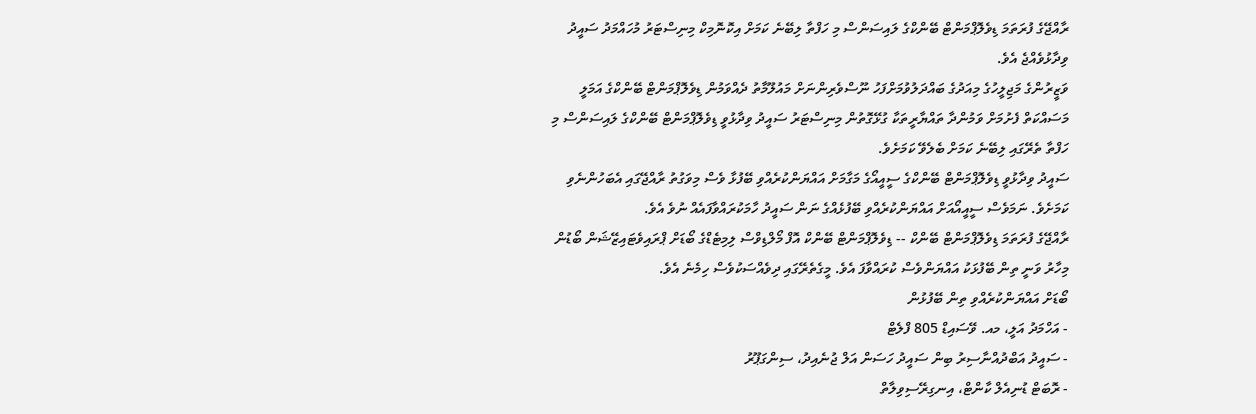ރާއްޖޭގެ ފުރަތަމަ ޑިވެލޮޕްމަންޓް ބޭންކްގެ ލައިސަންސް މި ހަފްތާ ލިބޭނެ ކަމަށް އިކޮނޮމިކް މިނިސްޓަރު މުހައްމަދު ސައީދު ވިދާޅުވެއްޖެ އެވެ.
ވަޒީރުންގެ މަޖިލީހުގެ މިއަދުގެ ބައްދަލުވުމަށްފަހު ނޫސްވެރިންނަށް މައުލޫމާތު ދެއްވަމުން ޑިވެލޮޕްމަންޓް ބޭންކްގެ އަމަލީ މަސައްކަތް ފެށުމަށް ވަމުންދާ ތައްޔާރީތަކާ ގުޅޭގޮތުން މިނިސްޓަރު ސައީދު ވިދާޅުވީ ޑިވެލޮޕްމަންޓް ބޭންކްގެ ލައިސަންސް މި ހަފްތާ ތެރޭގައި ލިބޭނެ ކަމަށް ބެލެވޭ ކަމަށެވެ.
ސައީދު ވިދާޅުވީ ޑިވެލޮޕްމަންޓް ބޭންކްގެ ސީއީއޯގެ މަގާމަށް އައްޔަންކުރެއްވި ބޭފުޅާ ވެސް މިވަގުތު ރާއްޖޭގައި އެބަހުންނެވި ކަމަށެވެ. ނަމަވެސް ސީއީއޯއަށް އައްޔަންކުރެއްވި ބޭފުޅެއްގެ ނަން ސައީދު ހާމަކުރައްވާފައެއް ނުވެ އެވެ.
ރާއްޖޭގެ ފުރަތަމަ ޑިވެލޮޕްމަންޓް ބޭންކް -- ޑިވެލޮޕްމަންޓް ބޭންކް އޮފް މޯލްޑިވްސް ލިމިޓެޑްގެ ބޯޑަށް ޕްރައިވެޓައިޒޭޝަން ބޯޑުން މިހާރު ވަނީ ތިން ބޭފުޅަކު އައްޔަންވެސް ކުރައްވާފަ އެވެ. މީގެތެރޭގައި ދިވެއްސަކުވެސް ހިމެނެ އެވެ.
ބޯޑަށް އައްޔަންކުރެއްވި ތިން ބޭފުޅުން
- އަހްމަދު އަލީ، މއ. ވޭސައިޑް 805 ފްލެޓް
- ސައީދު އަބްދުއްނާސިރު ބިން ސައީދު ހަސަން އަލް ޖުނެއިދު، ސިންގަޕޫރު
- ރޮބަޓް ޑުނިއެލް ކާންޓް، އިނގިރޭސިވިލާތް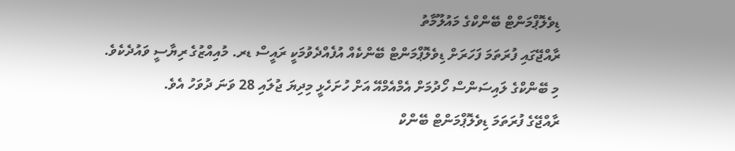ޑިވެލޮޕްމަންޓް ބޭންކްގެ މައުލޫމާތު
ރާއްޖޭގައި ފުރަތަމަ ފަހަރަށް ޑިވެލޮޕްމަންޓް ބޭންކެއް އުފެއްދެވުމަކީ ރައީސް ޑރ. މުއިއްޒުގެ ރިޔާސީ ވައުދެކެވެ.
މި ބޭންކްގެ ލައިސަންސް ހޯދުމަށް އެމްއެމްއޭ އަށް ހުށަހެޅީ މިދިޔަ ޖުލައި 28 ވަނަ ދުވަހު އެވެ.
ރާއްޖޭގެ ފުރަތަމަ ޑިވެލޮޕްމަންޓް ބޭންކް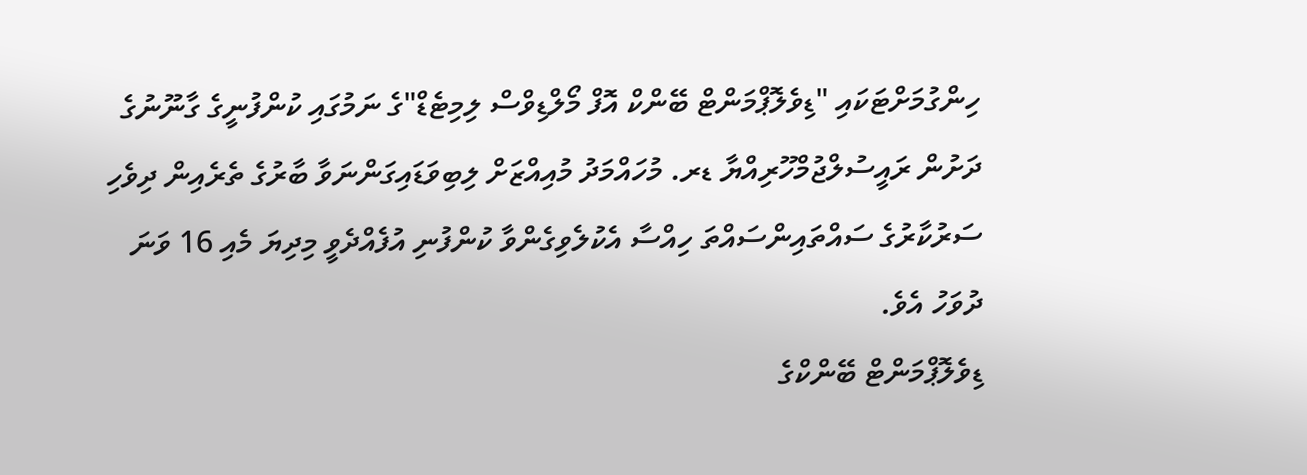ހިންގުމަށްޓަކައި "ޑިވެލޮޕްމަންޓް ބޭންކް އޮފް މޯލްޑިވްސް ލިމިޓެޑް"ގެ ނަމުގައި ކުންފުނީގެ ގާނޫނުގެ ދަށުން ރައީސުލްޖުމްހޫރިއްޔާ ޑރ. މުހައްމަދު މުއިއްޒަށް ލިބިވަޑައިގަންނަވާ ބާރުގެ ތެރެއިން ދިވެހި ސަރުކާރުގެ ސައްތައިންސައްތަ ހިއްސާ އެކުލެވިގެންވާ ކުންފުނި އުފެއްދެވީ މިދިޔަ މެއި 16 ވަނަ ދުވަހު އެވެ.
ޑިވެލޮޕްމަންޓް ބޭންކްގެ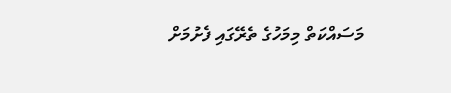މަސައްކަތް މިމަހުގެ ތެރޭގައި ފެށުމަށް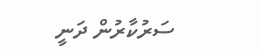ސަރުކާރުން ދަނީ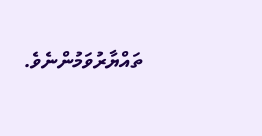ތައްޔާރުވަމުންނެވެ.